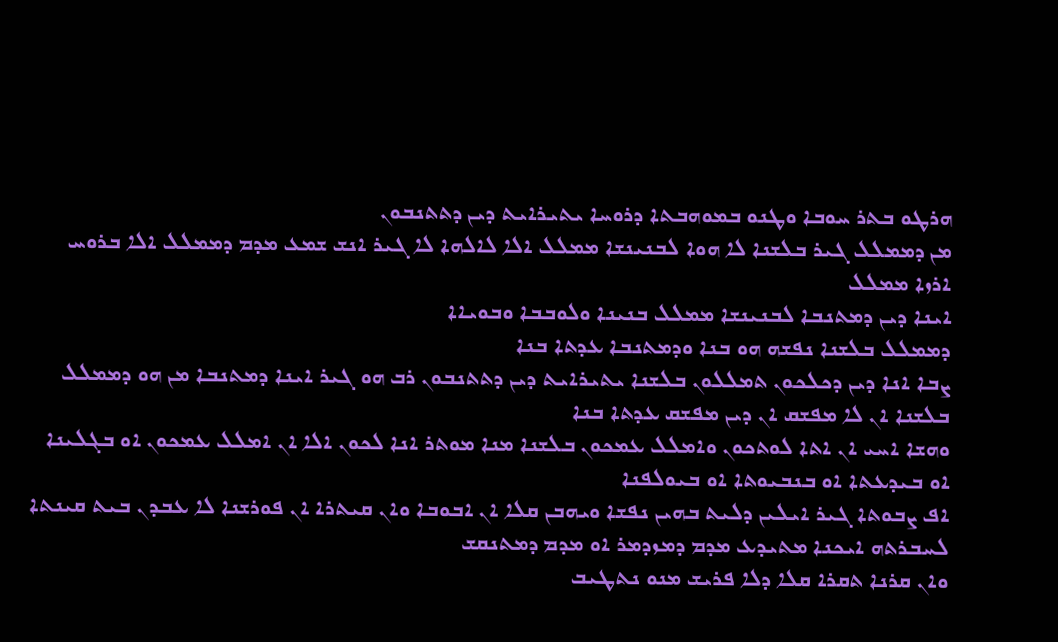ܗܪܛܘ ܒܬܪ ܚܘܒܐ ܘܛܢܘ ܒܡܘܗܒܬܐ ܕܪܘܚܐ ܝܬܝܪܐܝܬ ܕܝܢ ܕܬܬܢܒܘܢ
ܡܢ ܕܡܡܠܠ ܓܝܪ ܒܠܫܢܐ ܠܐ ܗܘܐ ܠܒܢܝܢܫܐ ܡܡܠܠ ܐܠܐ ܠܐܠܗܐ ܠܐ ܓܝܪ ܐܢܫ ܫܡܥ ܡܕܡ ܕܡܡܠܠ ܐܠܐ ܒܪܘܚ ܐܪܙܐ ܡܡܠܠ
ܐܝܢܐ ܕܝܢ ܕܡܬܢܒܐ ܠܒܢܝܢܫܐ ܡܡܠܠ ܒܢܝܢܐ ܘܠܘܒܒܐ ܘܒܘܝܐܐ
ܕܡܡܠܠ ܒܠܫܢܐ ܢܦܫܗ ܗܘ ܒܢܐ ܘܕܡܬܢܒܐ ܥܕܬܐ ܒܢܐ
ܨܒܐ ܐܢܐ ܕܝܢ ܕܟܠܟܘܢ ܬܡܠܠܘܢ ܒܠܫܢܐ ܝܬܝܪܐܝܬ ܕܝܢ ܕܬܬܢܒܘܢ ܪܒ ܗܘ ܓܝܪ ܐܝܢܐ ܕܡܬܢܒܐ ܡܢ ܗܘ ܕܡܡܠܠ ܒܠܫܢܐ ܐܢ ܠܐ ܡܦܫܩ ܐܢ ܕܝܢ ܡܦܫܩ ܥܕܬܐ ܒܢܐ
ܘܗܫܐ ܐܚܝ ܐܢ ܐܬܐ ܠܘܬܟܘܢ ܘܐܡܠܠ ܥܡܟܘܢ ܒܠܫܢܐ ܡܢܐ ܡܘܬܪ ܐܢܐ ܠܟܘܢ ܐܠܐ ܐܢ ܐܡܠܠ ܥܡܟܘܢ ܐܘ ܒܓܠܝܢܐ ܐܘ ܒܝܕܥܬܐ ܐܘ ܒܢܒܝܘܬܐ ܐܘ ܒܝܘܠܦܢܐ
ܐܦ ܨܒܘܬܐ ܓܝܪ ܐܝܠܝܢ ܕܠܝܬ ܒܗܝܢ ܢܦܫܐ ܘܝܗܒܢ ܩܠܐ ܐܢ ܐܒܘܒܐ ܘܐܢ ܩܝܬܪܐ ܐܢ ܦܘܪܫܢܐ ܠܐ ܥܒܕܢ ܒܝܬ ܩܝܢܬܐ ܠܚܒܪܬܗ ܐܝܟܢܐ ܡܬܝܕܥ ܡܕܡ ܕܡܙܕܡܪ ܐܘ ܡܕܡ ܕܡܬܢܩܫ
ܘܐܢ ܩܪܢܐ ܬܩܪܐ ܩܠܐ ܕܠܐ ܦܪܝܫ ܡܢܘ ܢܬܛܝܒ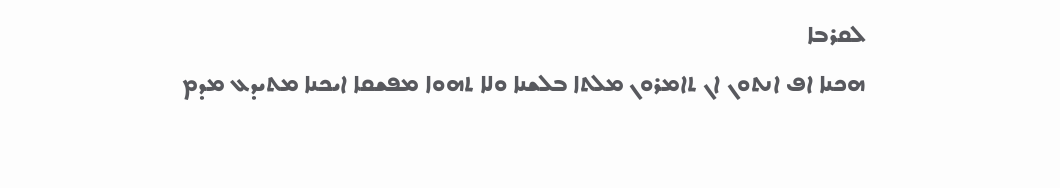ܠܩܪܒܐ
ܗܟܢܐ ܐܦ ܐܢܬܘܢ ܐܢ ܬܐܡܪܘܢ ܡܠܬܐ ܒܠܫܢܐ ܘܠܐ ܬܗܘܐ ܡܦܫܩܐ ܐܝܟܢܐ ܡܬܝܕܥ ܡܕܡ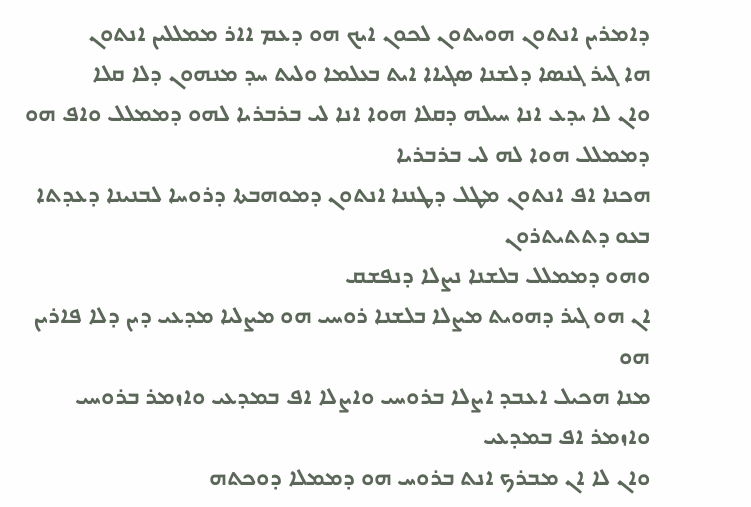ܕܐܡܪܝܢ ܐܢܬܘܢ ܗܘܝܬܘܢ ܠܟܘܢ ܐܝܟ ܗܘ ܕܥܡ ܐܐܪ ܡܡܠܠܝܢ ܐܢܬܘܢ
ܗܐ ܓܝܪ ܓܢܤܐ ܕܠܫܢܐ ܤܓܝܐܐ ܐܝܬ ܒܥܠܡܐ ܘܠܝܬ ܚܕ ܡܢܗܘܢ ܕܠܐ ܩܠܐ
ܘܐܢ ܠܐ ܝܕܥ ܐܢܐ ܚܝܠܗ ܕܩܠܐ ܗܘܐ ܐܢܐ ܠܝ ܒܪܒܪܝܐ ܠܗܘ ܕܡܡܠܠ ܘܐܦ ܗܘ ܕܡܡܠܠ ܗܘܐ ܠܗ ܠܝ ܒܪܒܪܝܐ
ܗܟܢܐ ܐܦ ܐܢܬܘܢ ܡܛܠ ܕܛܢܢܐ ܐܢܬܘܢ ܕܡܘܗܒܬܐ ܕܪܘܚܐ ܠܒܢܝܢܐ ܕܥܕܬܐ ܒܥܘ ܕܬܬܝܬܪܘܢ
ܘܗܘ ܕܡܡܠܠ ܒܠܫܢܐ ܢܨܠܐ ܕܢܦܫܩ
ܐܢ ܗܘ ܓܝܪ ܕܗܘܝܬ ܡܨܠܐ ܒܠܫܢܐ ܪܘܚܝ ܗܘ ܡܨܠܝܐ ܡܕܥܝ ܕܝܢ ܕܠܐ ܦܐܪܝܢ ܗܘ
ܡܢܐ ܗܟܝܠ ܐܥܒܕ ܐܨܠܐ ܒܪܘܚܝ ܘܐܨܠܐ ܐܦ ܒܡܕܥܝ ܘܐܙܡܪ ܒܪܘܚܝ ܘܐܙܡܪ ܐܦ ܒܡܕܥܝ
ܘܐܢ ܠܐ ܐܢ ܡܒܪܟ ܐܢܬ ܒܪܘܚ ܗܘ ܕܡܡܠܐ ܕܘܟܬܗ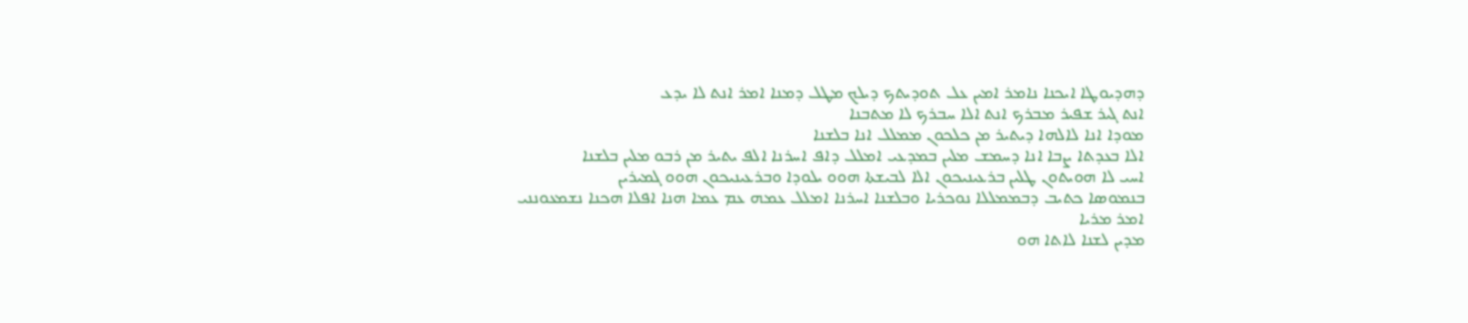ܕܗܕܝܘܛܐ ܐܝܟܢܐ ܢܐܡܪ ܐܡܝܢ ܥܠ ܬܘܕܝܬܟ ܕܝܠܟ ܡܛܠ ܕܡܢܐ ܐܡܪ ܐܢܬ ܠܐ ܝܕܥ
ܐܢܬ ܓܝܪ ܫܦܝܪ ܡܒܪܟ ܐܢܬ ܐܠܐ ܚܒܪܟ ܠܐ ܡܬܒܢܐ
ܡܘܕܐ ܐܢܐ ܠܐܠܗܐ ܕܝܬܝܪ ܡܢ ܟܠܟܘܢ ܡܡܠܠ ܐܢܐ ܒܠܫܢܐ
ܐܠܐ ܒܥܕܬܐ ܨܒܐ ܐܢܐ ܕܚܡܫ ܡܠܝܢ ܒܡܕܥܝ ܐܡܠܠ ܕܐܦ ܐܚܪܢܐ ܐܠܦ ܝܬܝܪ ܡܢ ܪܒܘ ܡܠܝܢ ܒܠܫܢܐ
ܐܚܝ ܠܐ ܗܘܝܬܘܢ ܛܠܝܢ ܒܪܥܝܢܝܟܘܢ ܐܠܐ ܠܒܝܫܬܐ ܗܘܘ ܝܠܘܕܐ ܘܒܪܥܝܢܝܟܘܢ ܗܘܘ ܓܡܝܪܝܢ
ܒܢܡܘܤܐ ܟܬܝܒ ܕܒܡܡܠܠܐ ܢܘܟܪܝܐ ܘܒܠܫܢܐ ܐܚܪܢܐ ܐܡܠܠ ܥܡܗ ܥܡ ܥܡܐ ܗܢܐ ܐܦܠܐ ܗܟܢܐ ܢܫܡܥܘܢܢܝ ܐܡܪ ܡܪܝܐ
ܡܕܝܢ ܠܫܢܐ ܠܐܬܐ ܗܘ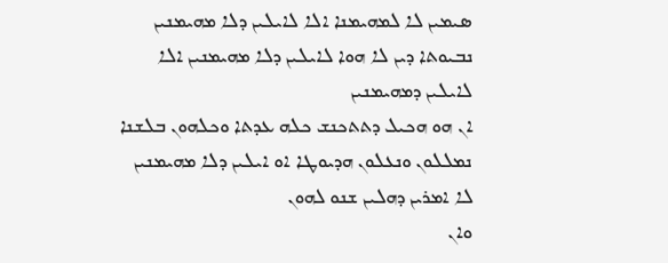ܤܝܡܝܢ ܠܐ ܠܡܗܝܡܢܐ ܐܠܐ ܠܐܝܠܝܢ ܕܠܐ ܡܗܝܡܢܝܢ ܢܒܝܘܬܐ ܕܝܢ ܠܐ ܗܘܐ ܠܐܝܠܝܢ ܕܠܐ ܡܗܝܡܢܝܢ ܐܠܐ ܠܐܝܠܝܢ ܕܡܗܝܡܢܝܢ
ܐܢ ܗܘ ܗܟܝܠ ܕܬܬܟܢܫ ܟܠܗ ܥܕܬܐ ܘܟܠܗܘܢ ܒܠܫܢܐ ܢܡܠܠܘܢ ܘܢܥܠܘܢ ܗܕܝܘܛܐ ܐܘ ܐܝܠܝܢ ܕܠܐ ܡܗܝܡܢܝܢ ܠܐ ܐܡܪܝܢ ܕܗܠܝܢ ܫܢܘ ܠܗܘܢ
ܘܐܢ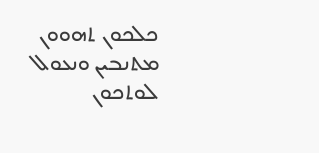ܟܠܟܘܢ ܬܗܘܘܢ ܡܬܢܒܝܢ ܘܢܥܘܠ ܠܘܬܟܘܢ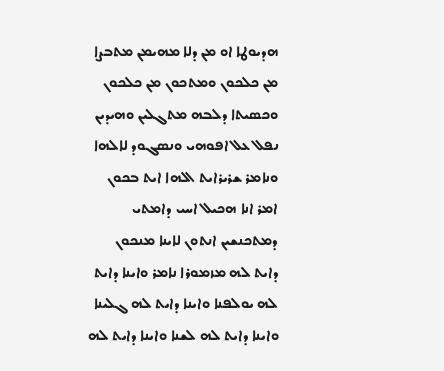ܗܕܝܘܛܐ ܐܘ ܡܢ ܕܠܐ ܡܗܝܡܢ ܡܬܒܨܐ ܡܢ ܟܠܟܘܢ ܘܡܬܟܘܢ ܡܢ ܟܠܟܘܢ
ܘܟܤܝܬܐ ܕܠܒܗ ܡܬܓܠܝܢ ܘܗܝܕܝܢ ܢܦܠ ܥܠ ܐܦܘܗܝ ܘܢܤܓܘܕ ܠܐܠܗܐ ܘܢܐܡܪ ܫܪܝܪܐܝܬ ܐܠܗܐ ܐܝܬ ܒܟܘܢ
ܐܡܪ ܐܢܐ ܗܟܝܠ ܐܚܝ ܕܐܡܬܝ ܕܡܬܟܢܫܝܢ ܐܢܬܘܢ ܠܐܝܢܐ ܡܢܟܘܢ ܕܐܝܬ ܠܗ ܡܙܡܘܪܐ ܢܐܡܪ ܘܐܝܢܐ ܕܐܝܬ ܠܗ ܝܘܠܦܢܐ ܘܐܝܢܐ ܕܐܝܬ ܠܗ ܓܠܝܢܐ ܘܐܝܢܐ ܕܐܝܬ ܠܗ ܠܫܢܐ ܘܐܝܢܐ ܕܐܝܬ ܠܗ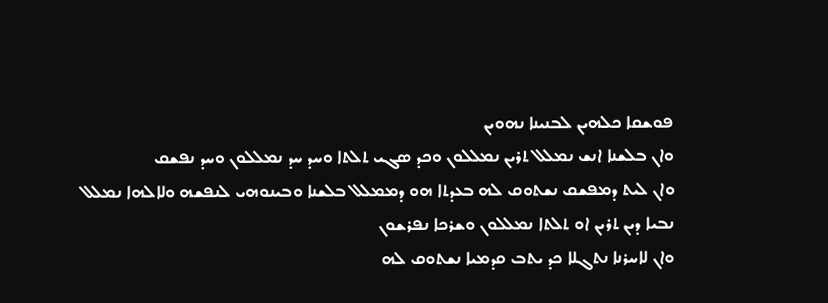ܦܘܫܩܐ ܟܠܗܝܢ ܠܒܢܝܢܐ ܢܗܘܝܢ
ܘܐܢ ܒܠܫܢܐ ܐܢܫ ܢܡܠܠ ܬܪܝܢ ܢܡܠܠܘܢ ܘܟܕ ܤܓܝ ܬܠܬܐ ܘܚܕ ܚܕ ܢܡܠܠܘܢ ܘܚܕ ܢܦܫܩ
ܘܐܢ ܠܝܬ ܕܡܦܫܩ ܢܫܬܘܩ ܠܗ ܒܥܕܬܐ ܗܘ ܕܡܡܠܠ ܒܠܫܢܐ ܘܒܝܢܘܗܝ ܠܢܦܫܗ ܘܠܐܠܗܐ ܢܡܠܠ
ܢܒܝܐ ܕܝܢ ܬܪܝܢ ܐܘ ܬܠܬܐ ܢܡܠܠܘܢ ܘܫܪܟܐ ܢܦܪܫܘܢ
ܘܐܢ ܠܐܚܪܢܐ ܢܬܓܠܐ ܟܕ ܝܬܒ ܩܕܡܝܐ ܢܫܬܘܩ ܠܗ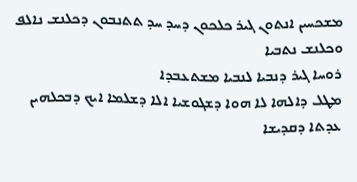ܡܫܟܚܝܢ ܐܢܬܘܢ ܓܝܪ ܟܠܟܘܢ ܕܚܕ ܚܕ ܬܬܢܒܘܢ ܕܟܠܢܫ ܢܐܠܦ ܘܟܠܢܫ ܢܬܒܝܐ
ܪܘܚܐ ܓܝܪ ܕܢܒܝܐ ܠܢܒܝܐ ܡܫܬܥܒܕܐ
ܡܛܠ ܕܐܠܗܐ ܠܐ ܗܘܐ ܕܫܓܘܫܝܐ ܐܠܐ ܕܫܠܡܐ ܐܝܟ ܕܒܟܠܗܝܢ ܥܕܬܐ ܕܩܕܝܫܐ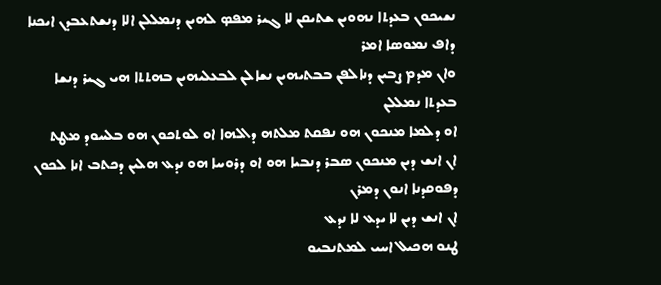ܢܫܝܟܘܢ ܒܥܕܬܐ ܢܗܘܝܢ ܫܬܝܩܢ ܠܐ ܓܝܪ ܡܦܤ ܠܗܝܢ ܕܢܡܠܠܢ ܐܠܐ ܕܢܫܬܥܒܕܢ ܐܝܟܢܐ ܕܐܦ ܢܡܘܤܐ ܐܡܪ
ܘܐܢ ܡܕܡ ܨܒܝܢ ܕܢܐܠܦܢ ܒܒܬܝܗܝܢ ܢܫܐܠܢ ܠܒܥܠܝܗܝܢ ܒܗܬܬܐ ܗܝ ܓܝܪ ܕܢܫܐ ܒܥܕܬܐ ܢܡܠܠܢ
ܐܘ ܕܠܡܐ ܡܢܟܘܢ ܗܘ ܢܦܩܬ ܡܠܬܗ ܕܐܠܗܐ ܐܘ ܠܘܬܟܘܢ ܗܘ ܒܠܚܘܕ ܡܛܬ
ܐܢ ܐܢܫ ܕܝܢ ܡܢܟܘܢ ܤܒܪ ܕܢܒܝܐ ܗܘ ܐܘ ܕܪܘܚܐ ܗܘ ܢܕܥ ܗܠܝܢ ܕܟܬܒ ܐܢܐ ܠܟܘܢ ܕܦܘܩܕܢܐ ܐܢܘܢ ܕܡܪܢ
ܐܢ ܐܢܫ ܕܝܢ ܠܐ ܝܕܥ ܠܐ ܢܕܥ
ܛܢܘ ܗܟܝܠ ܐܚܝ ܠܡܬܢܒܝܘ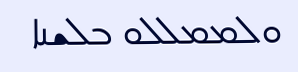ܘܠܡܡܠܠܘ ܒܠܫܢܐ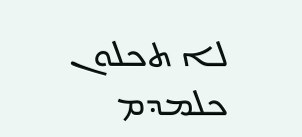ܠܐ ܬܟܠܘܢ
ܟܠܡܕܡ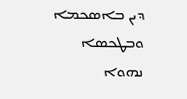ܕܝܢ ܒܐܤܟܡܐ ܘܒܛܟܤܐ ܢܗܘܐ